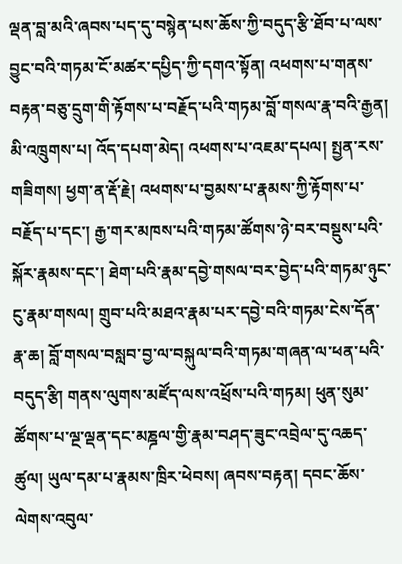ལྡན་བླ་མའི་ཞབས་པད་དུ་བསྙེན་པས་ཆོས་ཀྱི་བདུད་རྩི་ཐོབ་པ་ལས་བྱུང་བའི་གཏམ་ངོ་མཚར་དཔྱིད་ཀྱི་དགའ་སྟོན། འཕགས་པ་གནས་བརྟན་བཅུ་དྲུག་གི་རྟོགས་པ་བརྗོད་པའི་གཏམ་བློ་གསལ་རྣ་བའི་རྒྱན། མི་འཁྲུགས་པ། འོད་དཔག་མེད། འཕགས་པ་འཇམ་དཔལ། སྤྱན་རས་གཟིགས། ཕྱག་ན་རྡོ་རྗེ། འཕགས་པ་བྱམས་པ་རྣམས་ཀྱི་རྟོགས་པ་བརྗོད་པ་དང་། རྒྱ་གར་མཁས་པའི་གཏམ་ཚོགས་ཉེ་བར་བསྡུས་པའི་སྐོར་རྣམས་དང་། ཐེག་པའི་རྣམ་དབྱེ་གསལ་བར་བྱེད་པའི་གཏམ་ཉུང་ངུ་རྣམ་གསལ། གྲུབ་པའི་མཐའ་རྣམ་པར་དབྱེ་བའི་གཏམ་ངེས་དོན་རྣ་ཆ། བློ་གསལ་བསླབ་བྱ་ལ་བསྐུལ་བའི་གཏམ་གཞན་ལ་ཕན་པའི་བདུད་རྩི། གནས་ལུགས་མཛོད་ལས་འཕྲོས་པའི་གཏམ། ཕུན་སུམ་ཚོགས་པ་ལྔ་ལྡན་དང་མཎྜལ་གྱི་རྣམ་བཤད་ཟུང་འབྲེལ་དུ་འཆད་ཚུལ། ཡུལ་དམ་པ་རྣམས་ཁྲིར་ཕེབས། ཞབས་བརྟན། དབང་ཆོས་ལེགས་འབུལ་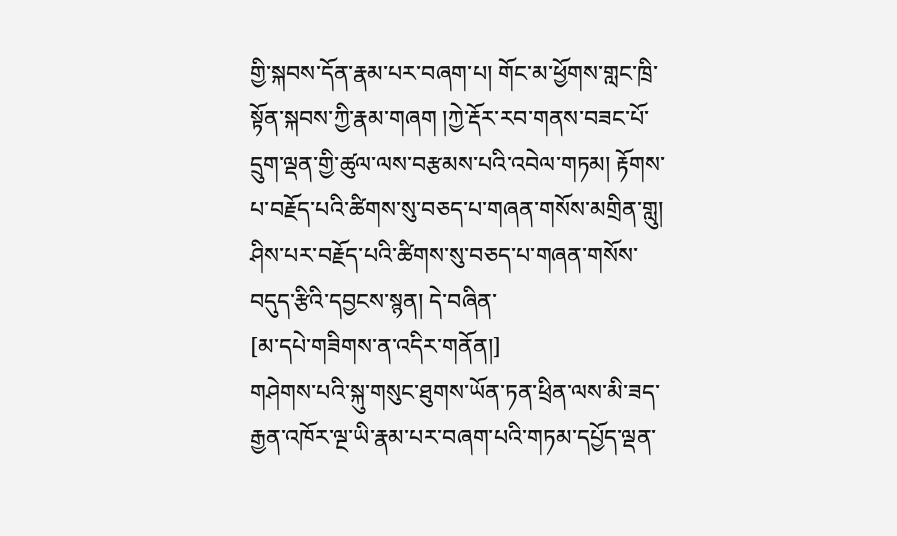གྱི་སྐབས་དོན་རྣམ་པར་བཞག་པ། གོང་མ་ཕྱོགས་གླང་ཁྲི་སྟོན་སྐབས་ཀྱི་རྣམ་གཞག །ཀྱེ་རྡོར་རབ་གནས་བཟང་པོ་དྲུག་ལྡན་གྱི་ཚུལ་ལས་བརྩམས་པའི་འབེལ་གཏམ། རྟོགས་པ་བརྗོད་པའི་ཚིགས་སུ་བཅད་པ་གཞན་གསོས་མགྲིན་གླུ། ཤིས་པར་བརྗོད་པའི་ཚིགས་སུ་བཅད་པ་གཞན་གསོས་བདུད་རྩིའི་དབྱངས་སྙན། དེ་བཞིན་
[མ་དཔེ་གཟིགས་ན་འདིར་གནོན།]
གཤེགས་པའི་སྐུ་གསུང་ཐུགས་ཡོན་ཏན་ཕྲིན་ལས་མི་ཟད་རྒྱན་འཁོར་ལྔ་ཡི་རྣམ་པར་བཞག་པའི་གཏམ་དཔྱོད་ལྡན་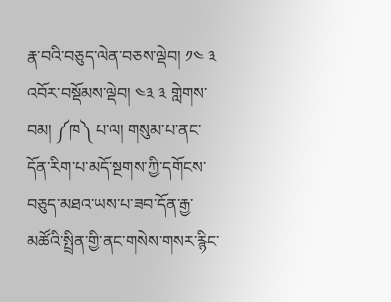རྣ་བའི་བཅུད་ལེན་བཅས་ལྡེབ། ༡༤ ༣ འབོར་བསྡོམས་ལྡེབ། ༤༣ ༣ གླེགས་བམ། ༼ཁ༽ པ་ལ། གསུམ་པ་ནང་དོན་རིག་པ་མདོ་སྔགས་ཀྱི་དགོངས་བཅུད་མཐའ་ཡས་པ་ཟབ་དོན་རྒྱ་མཚོའི་སྤྲིན་གྱི་ནང་གསེས་གསར་རྙིང་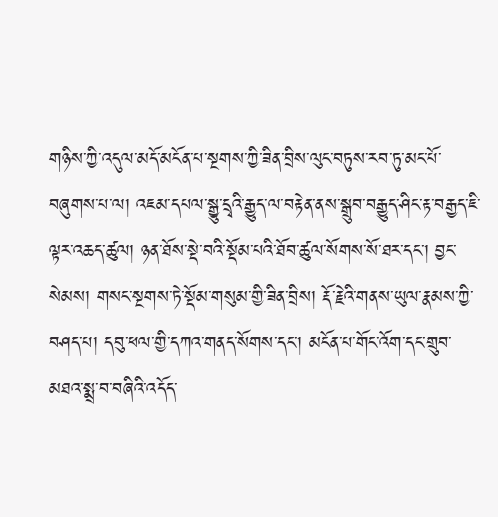གཉིས་ཀྱི་འདུལ་མདོ་མངོན་པ་སྔགས་ཀྱི་ཟིན་བྲིས་ལུང་བཏུས་རབ་ཏུ་མང་པོ་བཞུགས་པ་ལ། འཇམ་དཔལ་སྒྱུ་དྲྭའི་རྒྱུད་ལ་བརྟེན་ནས་སྒྲུབ་བརྒྱུད་ཤིང་རྟ་བརྒྱད་ཇི་ལྟར་འཆད་ཚུལ། ཉན་ཐོས་སྡེ་བའི་སྡོམ་པའི་ཐོབ་ཚུལ་སོགས་སོ་ཐར་དང་། བྱང་སེམས། གསང་སྔགས་ཏེ་སྡོམ་གསུམ་གྱི་ཟིན་བྲིས། རྡོ་རྗེའི་གནས་ཡུལ་རྣམས་ཀྱི་བཤད་པ། དབུ་ཕལ་གྱི་དཀའ་གནད་སོགས་དང་། མངོན་པ་གོང་འོག་དང་གྲུབ་མཐའ་སྨྲ་བ་བཞིའི་འདོད་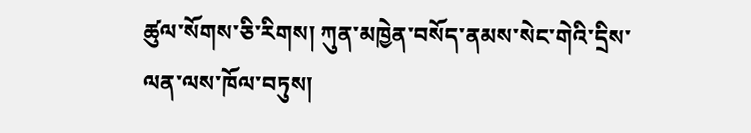ཚུལ་སོགས་ཅི་རིགས། ཀུན་མཁྱེན་བསོད་ནམས་སེང་གེའི་དྲིས་ལན་ལས་ཁོལ་བཏུས།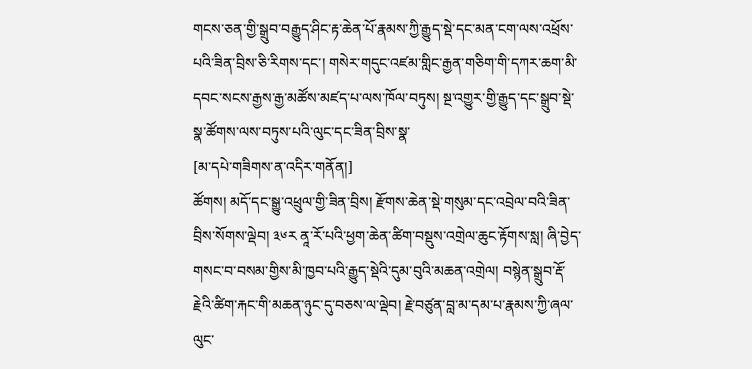གངས་ཅན་གྱི་སྒྲུབ་བརྒྱུད་ཤིང་རྟ་ཆེན་པོ་རྣམས་ཀྱི་རྒྱུད་སྡེ་དང་མན་ངག་ལས་འཕྲོས་པའི་ཟིན་བྲིས་ཅི་རིགས་དང་། གསེར་གདུང་འཛམ་གླིང་རྒྱན་གཅིག་གི་དཀར་ཆག་མི་དབང་སངས་རྒྱས་རྒྱ་མཚོས་མཛད་པ་ལས་ཁོལ་བཏུས། སྔ་འགྱུར་གྱི་རྒྱུད་དང་སྒྲུབ་སྡེ་སྣ་ཚོགས་ལས་བཏུས་པའི་ལུང་དང་ཟིན་བྲིས་སྣ་
[མ་དཔེ་གཟིགས་ན་འདིར་གནོན།]
ཚོགས། མདོ་དང་སྒྱུ་འཕྲུལ་གྱི་ཟིན་བྲིས། རྫོགས་ཆེན་སྡེ་གསུམ་དང་འབྲེལ་བའི་ཟིན་བྲིས་སོགས་ལྡེབ། ༣༦ར ནཱ་རོ་པའི་ཕྱག་ཆེན་ཚིག་བསྡུས་འགྲེལ་ཆུང་རྟོགས་སླ། ཞི་བྱེད་གསང་བ་བསམ་གྱིས་མི་ཁྱབ་པའི་རྒྱུད་སྡེའི་དུམ་བུའི་མཆན་འགྲེལ། བསྙེན་སྒྲུབ་རྡོ་རྗེའི་ཚིག་རྐང་གི་མཆན་ཉུང་དུ་བཅས་ལ་ལྡེབ། རྗེ་བཙུན་བླ་མ་དམ་པ་རྣམས་ཀྱི་ཞལ་ལུང་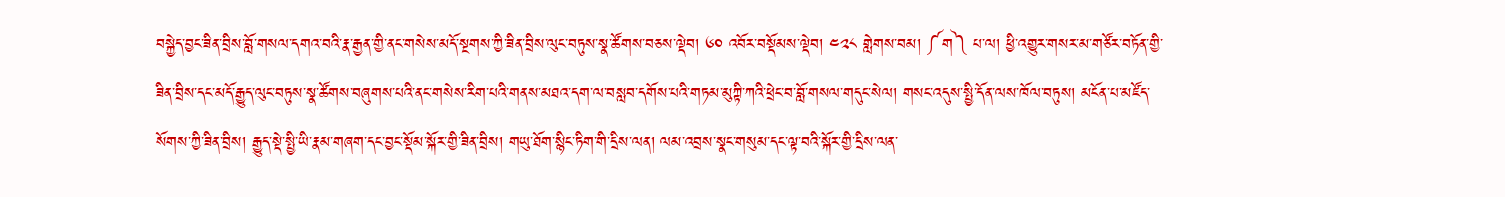བསྐྱེད་བྱང་ཟིན་བྲིས་བློ་གསལ་དགའ་བའི་རྣ་རྒྱན་གྱི་ནང་གསེས་མདོ་སྔགས་ཀྱི་ཟིན་བྲིས་ལུང་བཏུས་སྣ་ཚོགས་བཅས་ལྡེབ། ༦༠ འབོར་བསྡོམས་ལྡེབ། ༤༢༨ གླེགས་བམ། ༼ག༽ པ་ལ། ཕྱི་འགྱུར་གསར་མ་གཙོར་བཏོན་གྱི་ཟིན་བྲིས་དང་མདོ་རྒྱུད་ལུང་བཏུས་སྣ་ཚོགས་བཞུགས་པའི་ནང་གསེས་རིག་པའི་གནས་མཐའ་དག་ལ་བསླབ་དགོས་པའི་གཏམ་མུཀྟི་ཀའི་ཕྲེང་བ་བློ་གསལ་གདུང་སེལ། གསང་འདུས་སྤྱི་དོན་ལས་ཁོལ་བཏུས། མངོན་པ་མཛོད་སོགས་ཀྱི་ཟིན་བྲིས། རྒྱུད་སྡེ་སྤྱི་ཡི་རྣམ་གཞག་དང་བྱང་སྡོམ་སྐོར་གྱི་ཟིན་བྲིས། གཡུ་ཐོག་སྙིང་ཏིག་གི་དྲིས་ལན། ལམ་འབྲས་སྣང་གསུམ་དང་ལྟ་བའི་སྐོར་གྱི་དྲིས་ལན་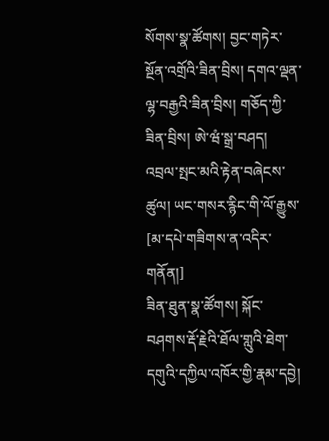སོགས་སྣ་ཚོགས། བྱང་གཏེར་སྔོན་འགྲོའི་ཟིན་བྲིས། དགའ་ལྡན་ལྷ་བརྒྱའི་ཟིན་བྲིས། གཅོད་ཀྱི་ཟིན་བྲིས། ཨེ་ཝཾ་སྒྲ་བཤད། འབྲལ་སྤང་མའི་རྟེན་བཞེངས་ཚུལ། ཡང་གསར་རྙིང་གི་ལོ་རྒྱུས་
[མ་དཔེ་གཟིགས་ན་འདིར་གནོན།]
ཟིན་ཐུན་སྣ་ཚོགས། སྐོང་བཤགས་རྡོ་རྗེའི་ཐོལ་གླུའི་ཐེག་དགུའི་དཀྱིལ་འཁོར་གྱི་རྣམ་དབྱེ།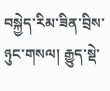བསྐྱེད་རིམ་ཟིན་བྲིས་ཉུང་གསལ། རྒྱུད་སྡེ་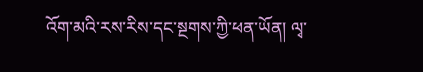འོག་མའི་རས་རིས་དང་སྔགས་ཀྱི་ཕན་ཡོན། ལྭ་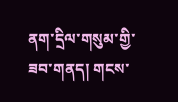ནག་དྲིལ་གསུམ་གྱི་ཟབ་གནད། གངས་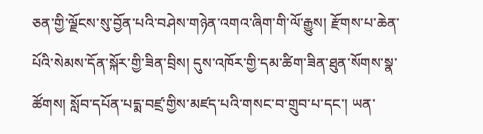ཅན་གྱི་ལྗོངས་སུ་བྱོན་པའི་བཤེས་གཉེན་འགའ་ཞིག་གི་ལོ་རྒྱུས། རྫོགས་པ་ཆེན་པོའི་སེམས་དོན་སྐོར་གྱི་ཟིན་བྲིས། དུས་འཁོར་གྱི་དམ་ཚིག་ཟིན་ཐུན་སོགས་སྣ་ཚོགས། སློབ་དཔོན་པདྨ་བཛྲ་གྱིས་མཛད་པའི་གསང་བ་གྲུབ་པ་དང་། ཡན་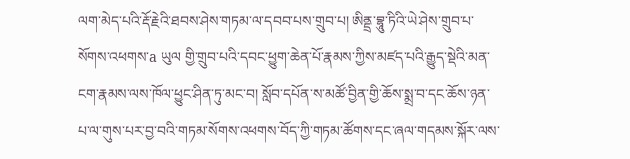ལག་མེད་པའི་རྡོ་རྗེའི་ཐབས་ཤེས་གཏམ་ལ་དབབ་པས་གྲུབ་པ། ཨིནྡྲ་བྷཱུ་ཏིའི་ཡེ་ཤེས་གྲུབ་པ་སོགས་འཕགས་a ཡུལ གྱི་གྲུབ་པའི་དབང་ཕྱུག་ཆེན་པོ་རྣམས་ཀྱིས་མཛད་པའི་རྒྱུད་སྡེའི་མན་ངག་རྣམས་ལས་ཁོལ་ཕྱུང་ཤིན་ཏུ་མང་བ། སློབ་དཔོན་ས་མཚོ་བྱིན་གྱི་ཆོས་སྨྲ་བ་དང་ཆོས་ཉན་པ་ལ་གུས་པར་བྱ་བའི་གཏམ་སོགས་འཕགས་བོད་ཀྱི་གཏམ་ཚོགས་དང་ཞལ་གདམས་སྐོར་ལས་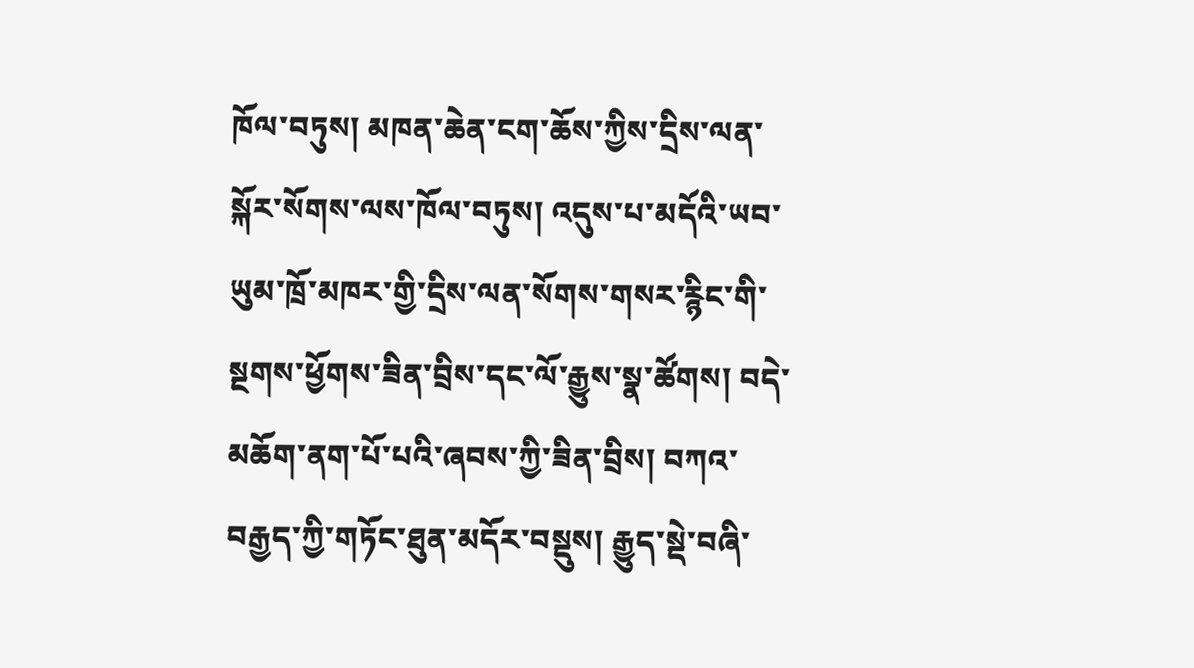ཁོལ་བཏུས། མཁན་ཆེན་ངག་ཆོས་ཀྱིས་དྲིས་ལན་སྐོར་སོགས་ལས་ཁོལ་བཏུས། འདུས་པ་མདོའི་ཡབ་ཡུམ་ཁྲོ་མཁར་གྱི་དྲིས་ལན་སོགས་གསར་རྙིང་གི་སྔགས་ཕྱོགས་ཟིན་བྲིས་དང་ལོ་རྒྱུས་སྣ་ཚོགས། བདེ་མཆོག་ནག་པོ་པའི་ཞབས་ཀྱི་ཟིན་བྲིས། བཀའ་བརྒྱད་ཀྱི་གཏོང་ཐུན་མདོར་བསྡུས། རྒྱུད་སྡེ་བཞི་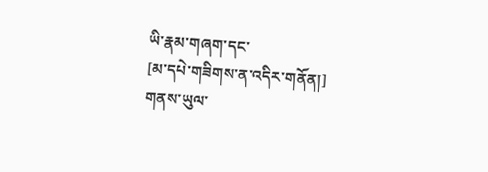ཡི་རྣམ་གཞག་དང་
[མ་དཔེ་གཟིགས་ན་འདིར་གནོན།]
གནས་ཡུལ་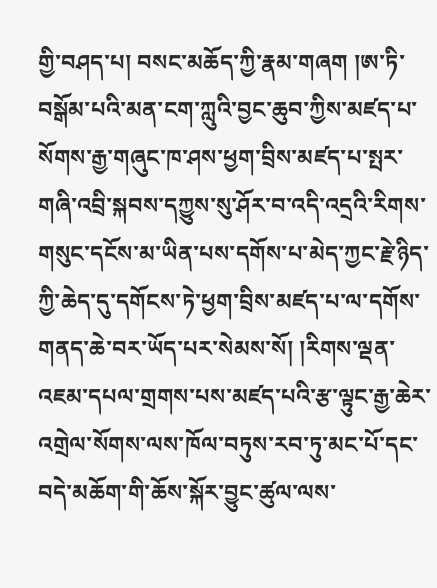གྱི་བཤད་པ། བསང་མཆོད་ཀྱི་རྣམ་གཞག །ཨ་ཏི་བསྒོམ་པའི་མན་ངག་ཀླུའི་བྱང་ཆུབ་ཀྱིས་མཛད་པ་སོགས་རྒྱ་གཞུང་ཁ་ཤས་ཕྱག་བྲིས་མཛད་པ་སྤར་གཞི་འབྲི་སྐབས་དཀྱུས་སུ་ཤོར་བ་འདི་འདྲའི་རིགས་གསུང་དངོས་མ་ཡིན་པས་དགོས་པ་མེད་ཀྱང་རྗེ་ཉིད་ཀྱི་ཆེད་དུ་དགོངས་ཏེ་ཕྱག་བྲིས་མཛད་པ་ལ་དགོས་གནད་ཆེ་བར་ཡོད་པར་སེམས་སོ། །རིགས་ལྡན་འཇམ་དཔལ་གྲགས་པས་མཛད་པའི་རྩ་ལྟུང་རྒྱ་ཆེར་འགྲེལ་སོགས་ལས་ཁོལ་བཏུས་རབ་ཏུ་མང་པོ་དང་བདེ་མཆོག་གི་ཆོས་སྐོར་བྱུང་ཚུལ་ལས་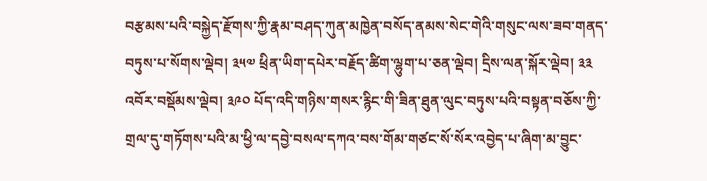བརྩམས་པའི་བསྐྱེད་རྫོགས་ཀྱི་རྣམ་བཤད་ཀུན་མཁྱེན་བསོད་ནམས་སེང་གེའི་གསུང་ལས་ཟབ་གནད་བཏུས་པ་སོགས་ལྡེབ། ༣༥༧ ཕྲིན་ཡིག་དཔེར་བརྗོད་ཚིག་ལྷུག་པ་ཅན་ལྡེབ། དྲིས་ལན་སྐོར་ལྡེབ། ༣༣ འབོར་བསྡོམས་ལྡེབ། ༣༩༠ པོད་འདི་གཉིས་གསར་རྙིང་གི་ཟིན་ཐུན་ལུང་བཏུས་པའི་བསྟན་བཅོས་ཀྱི་གྲལ་དུ་གཏོགས་པའི་མ་ཕྱི་ལ་དབྱེ་བསལ་དཀའ་བས་གོམ་གཙང་སོ་སོར་འབྱེད་པ་ཞིག་མ་བྱུང་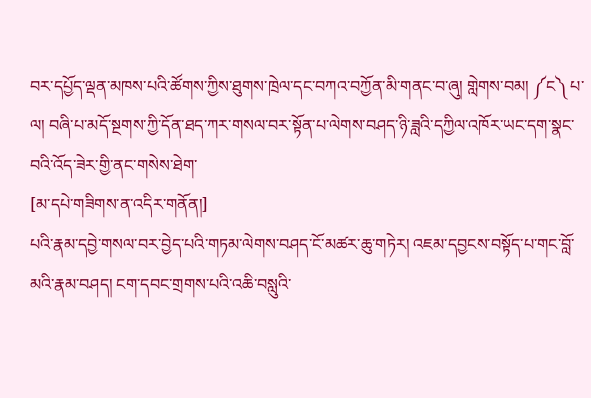བར་དཔྱོད་ལྡན་མཁས་པའི་ཚོགས་ཀྱིས་ཐུགས་ཁྲེལ་དང་བཀའ་བཀྱོན་མི་གནང་བ་ཞུ། གླེགས་བམ། ༼ང༽ པ་ལ། བཞི་པ་མདོ་སྔགས་ཀྱི་དོན་ཐད་ཀར་གསལ་བར་སྟོན་པ་ལེགས་བཤད་ཉི་ཟླའི་དཀྱིལ་འཁོར་ཡང་དག་སྣང་བའི་འོད་ཟེར་གྱི་ནང་གསེས་ཐེག་
[མ་དཔེ་གཟིགས་ན་འདིར་གནོན།]
པའི་རྣམ་དབྱེ་གསལ་བར་བྱེད་པའི་གཏམ་ལེགས་བཤད་ངོ་མཚར་ཆུ་གཏེར། འཇམ་དབྱངས་བསྟོད་པ་གང་བློ་མའི་རྣམ་བཤད། ངག་དབང་གྲགས་པའི་འཆི་བསླུའི་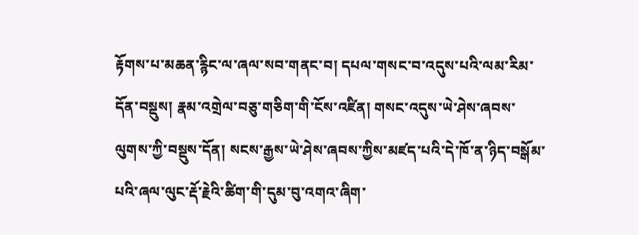རྟོགས་པ་མཆན་རྙིང་ལ་ཞལ་སབ་གནང་བ། དཔལ་གསང་བ་འདུས་པའི་ལམ་རིམ་དོན་བསྡུས། རྣམ་འགྲེལ་བཅུ་གཅིག་གི་ངོས་འཛིན། གསང་འདུས་ཡེ་ཤེས་ཞབས་ལུགས་ཀྱི་བསྡུས་དོན། སངས་རྒྱས་ཡེ་ཤེས་ཞབས་ཀྱིས་མཛད་པའི་དེ་ཁོ་ན་ཉིད་བསྒོམ་པའི་ཞལ་ལུང་རྡོ་རྗེའི་ཚིག་གི་དུམ་བུ་འགའ་ཞིག་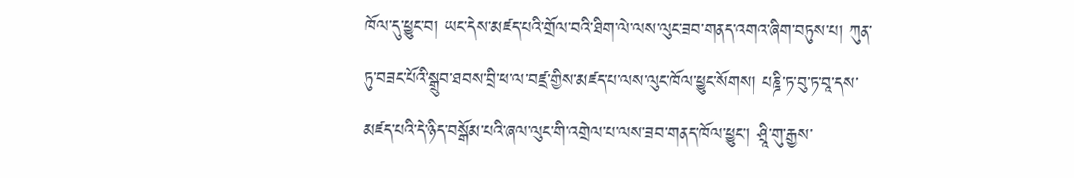ཁོལ་དུ་ཕྱུང་བ། ཡང་དེས་མཛད་པའི་གྲོལ་བའི་ཐིག་ལེ་ལས་ལུང་ཟབ་གནད་འགའ་ཞིག་བཏུས་པ། ཀུན་ཏུ་བཟང་པོའི་སྒྲུབ་ཐབས་བྲི་ཕ་ལ་བཛྲ་གྱིས་མཛད་པ་ལས་ལུང་ཁོལ་ཕྱུང་སོགས། པཎྜི་ཏ་བུ་ཏ་བཱ་དས་མཛད་པའི་དེ་ཉིད་བསྒོམ་པའི་ཞལ་ལུང་གི་འགྲེལ་པ་ལས་ཟབ་གནད་ཁོལ་ཕྱུང་། ཤྲཱི་གུ་རྒྱས་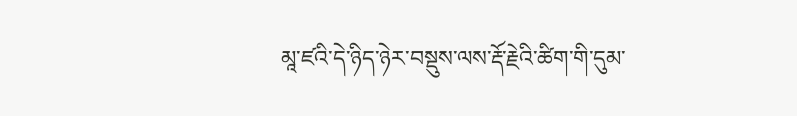མཱ་ཛའི་དེ་ཉིད་ཉེར་བསྡུས་ལས་རྡོ་རྗེའི་ཚིག་གི་དུམ་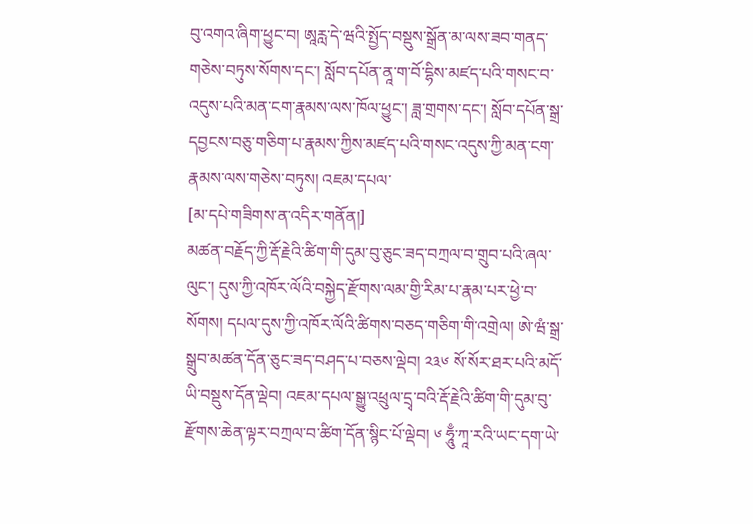བུ་འགའ་ཞིག་ཕྱུང་བ། ཨཱརླ་དེ་ཝའི་སྤྱོད་བསྡུས་སྒྲོན་མ་ལས་ཟབ་གནད་གཅེས་བཏུས་སོགས་དང་། སློབ་དཔོན་ནཱ་ག་བོ་དྷིས་མཛད་པའི་གསང་བ་འདུས་པའི་མན་ངག་རྣམས་ལས་ཁོལ་ཕྱུང་། ཟླ་གྲགས་དང་། སློབ་དཔོན་སྒྲ་དབྱངས་བཅུ་གཅིག་པ་རྣམས་ཀྱིས་མཛད་པའི་གསང་འདུས་ཀྱི་མན་ངག་རྣམས་ལས་གཅེས་བཏུས། འཇམ་དཔལ་
[མ་དཔེ་གཟིགས་ན་འདིར་གནོན།]
མཚན་བརྗོད་ཀྱི་རྡོ་རྗེའི་ཚིག་གི་དུམ་བུ་ཅུང་ཟད་བཀྲལ་བ་གྲུབ་པའི་ཞལ་ལུང་། དུས་ཀྱི་འཁོར་ལོའི་བསྐྱེད་རྫོགས་ལམ་གྱི་རིམ་པ་རྣམ་པར་ཕྱེ་བ་སོགས། དཔལ་དུས་ཀྱི་འཁོར་ལོའི་ཚིགས་བཅད་གཅིག་གི་འགྲེལ། ཨེ་ཝཾ་སྒྲ་སྒྲུབ་མཚན་དོན་ཅུང་ཟད་བཤད་པ་བཅས་ལྡེབ། ༢༣༦ སོ་སོར་ཐར་པའི་མདོ་ཡི་བསྡུས་དོན་ལྡེབ། འཇམ་དཔལ་སྒྱུ་འཕྲུལ་དྲྭ་བའི་རྡོ་རྗེའི་ཚིག་གི་དུམ་བུ་རྫོགས་ཆེན་ལྟར་བཀྲལ་བ་ཚིག་དོན་སྙིང་པོ་ལྡེབ། ༦ ཧཱུྃ་ཀཱ་རའི་ཡང་དག་ཡེ་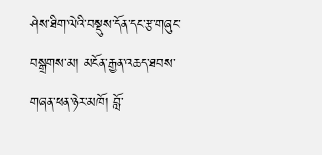ཤེས་ཐིག་ལེའི་བསྡུས་དོན་དང་རྩ་གཞུང་བསྒྲགས་མ། མངོན་རྒྱན་འཆད་ཐབས་གཞན་ཕན་ཉེར་མཁོ། བློ་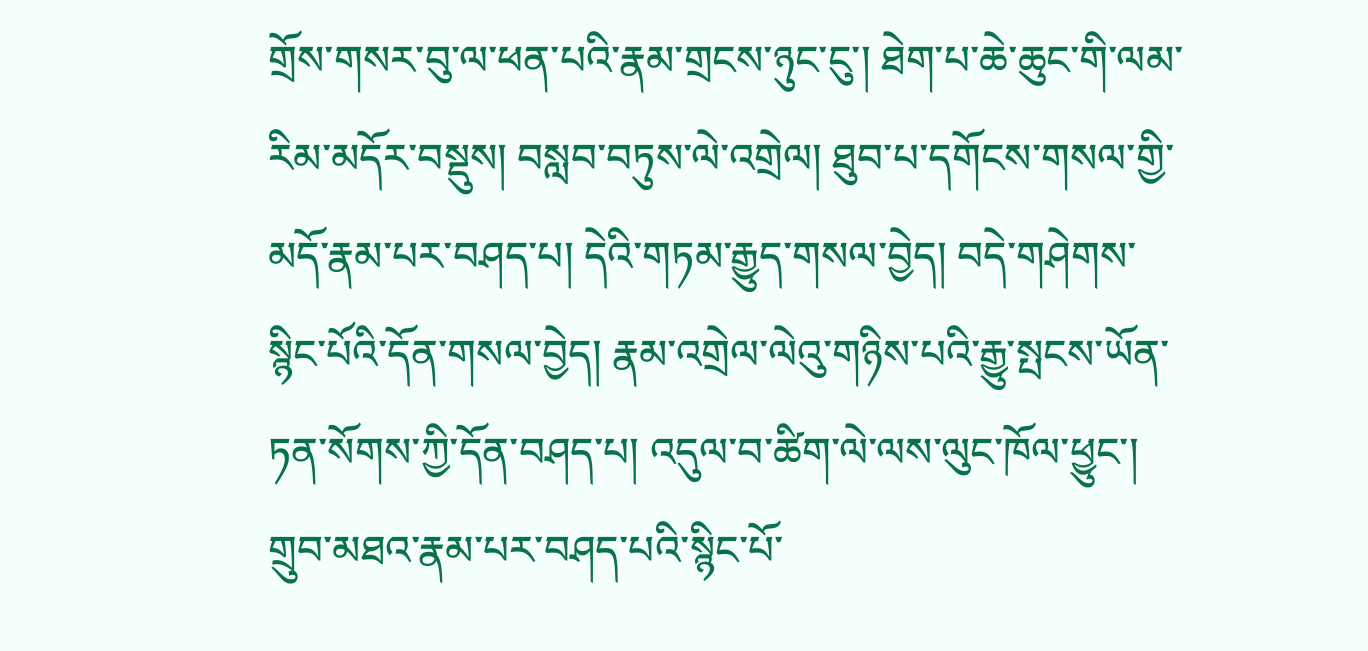གྲོས་གསར་བུ་ལ་ཕན་པའི་རྣམ་གྲངས་ཉུང་ངུ་། ཐེག་པ་ཆེ་ཆུང་གི་ལམ་རིམ་མདོར་བསྡུས། བསླབ་བཏུས་ལེ་འགྲེལ། ཐུབ་པ་དགོངས་གསལ་གྱི་མདོ་རྣམ་པར་བཤད་པ། དེའི་གཏམ་རྒྱུད་གསལ་བྱེད། བདེ་གཤེགས་སྙིང་པོའི་དོན་གསལ་བྱེད། རྣམ་འགྲེལ་ལེའུ་གཉིས་པའི་རྒྱུ་སྤངས་ཡོན་ཏན་སོགས་ཀྱི་དོན་བཤད་པ། འདུལ་བ་ཚིག་ལེ་ལས་ལུང་ཁོལ་ཕྱུང་། གྲུབ་མཐའ་རྣམ་པར་བཤད་པའི་སྙིང་པོ་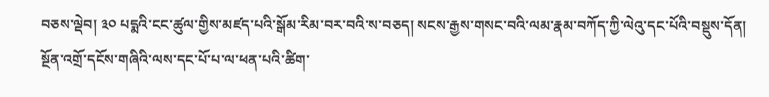བཅས་ལྡེབ། ༣༠ པདྨའི་ངང་ཚུལ་གྱིས་མཛད་པའི་སྒོམ་རིམ་བར་བའི་ས་བཅད། སངས་རྒྱས་གསང་བའི་ལམ་རྣམ་བཀོད་ཀྱི་ལེའུ་དང་པོའི་བསྡུས་དོན། སྔོན་འགྲོ་དངོས་གཞིའི་ལས་དང་པོ་པ་ལ་ཕན་པའི་ཚིག་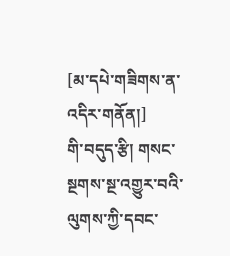[མ་དཔེ་གཟིགས་ན་འདིར་གནོན།]
གི་བདུད་རྩི། གསང་སྔགས་སྔ་འགྱུར་བའི་ལུགས་ཀྱི་དབང་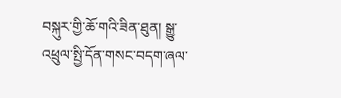བསྐུར་གྱི་ཆོ་གའི་ཟིན་ཐུན། སྒྱུ་འཕྲུལ་སྤྱི་དོན་གསང་བདག་ཞལ་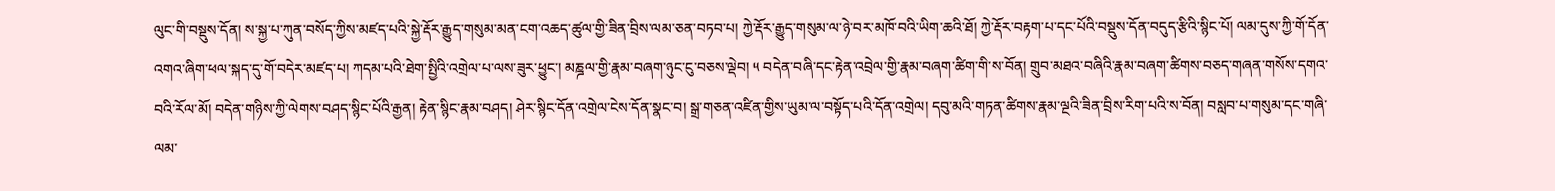ལུང་གི་བསྡུས་དོན། ས་སྐྱ་པ་ཀུན་བསོད་ཀྱིས་མཛད་པའི་སྐྱེ་རྡོར་རྒྱུད་གསུམ་མན་ངག་འཆད་ཚུལ་གྱི་ཟིན་བྲིས་ལམ་ཅན་བཏབ་པ། ཀྱེ་རྡོར་རྒྱུད་གསུམ་ལ་ཉེ་བར་མཁོ་བའི་ཡིག་ཆའི་ཐོ། ཀྱེ་རྡོར་བརྟག་པ་དང་པོའི་བསྡུས་དོན་བདུད་རྩིའི་སྙིང་པོ། ལམ་དུས་ཀྱི་གོ་དོན་འགའ་ཞིག་ཕལ་སྐད་དུ་གོ་བདེར་མཛད་པ། ཀདམ་པའི་ཐེག་སྤྱིའི་འགྲེལ་པ་ལས་ཟུར་ཕྱུང་། མཎྜལ་གྱི་རྣམ་བཞག་ཉུང་ངུ་བཅས་ལྡེབ། ༥ བདེན་བཞི་དང་རྟེན་འབྲེལ་གྱི་རྣམ་བཞག་ཚིག་གི་ས་བོན། གྲུབ་མཐའ་བཞིའི་རྣམ་བཞག་ཚིགས་བཅད་གཞན་གསོས་དགའ་བའི་རོལ་མོ། བདེན་གཉིས་ཀྱི་ལེགས་བཤད་སྙིང་པོའི་རྒྱན། རྟེན་སྙིང་རྣམ་བཤད། ཤེར་སྙིང་དོན་འགྲེལ་ངེས་དོན་སྣང་བ། སྒྲ་གཅན་འཛིན་གྱིས་ཡུམ་ལ་བསྟོད་པའི་དོན་འགྲེལ། དབུ་མའི་གཏན་ཚིགས་རྣམ་ལྔའི་ཟིན་བྲིས་རིག་པའི་ས་བོན། བསླབ་པ་གསུམ་དང་གཞི་ལམ་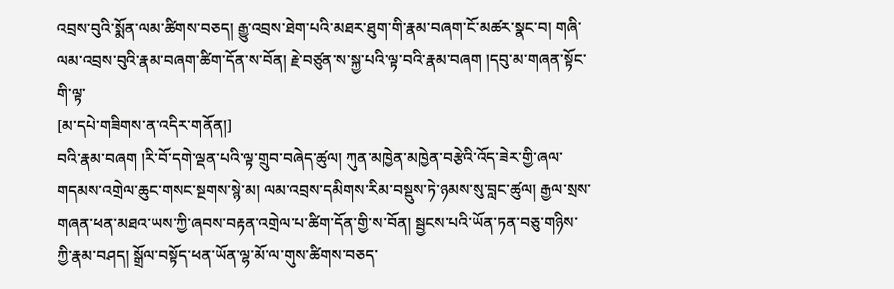འབྲས་བུའི་སྨོན་ལམ་ཚིགས་བཅད། རྒྱུ་འབྲས་ཐེག་པའི་མཐར་ཐུག་གི་རྣམ་བཞག་ངོ་མཚར་སྣང་བ། གཞི་ལམ་འབྲས་བུའི་རྣམ་བཞག་ཚིག་དོན་ས་བོན། རྗེ་བཙུན་ས་སྐྱ་པའི་ལྟ་བའི་རྣམ་བཞག །དབུ་མ་གཞན་སྟོང་གི་ལྟ་
[མ་དཔེ་གཟིགས་ན་འདིར་གནོན།]
བའི་རྣམ་བཞག །རི་བོ་དགེ་ལྡན་པའི་ལྟ་གྲུབ་བཞེད་ཚུལ། ཀུན་མཁྱེན་མཁྱེན་བརྩེའི་འོད་ཟེར་གྱི་ཞལ་གདམས་འགྲེལ་ཆུང་གསང་སྔགས་སྙེ་མ། ལམ་འབྲས་དམིགས་རིམ་བསྡུས་ཏེ་ཉམས་སུ་བླང་ཚུལ། རྒྱལ་སྲས་གཞན་ཕན་མཐའ་ཡས་ཀྱི་ཞབས་བརྟན་འགྲེལ་པ་ཚིག་དོན་གྱི་ས་བོན། སྦྱངས་པའི་ཡོན་ཏན་བཅུ་གཉིས་ཀྱི་རྣམ་བཤད། སྒྲོལ་བསྟོད་ཕན་ཡོན་ལྷ་མོ་ལ་གུས་ཚིགས་བཅད་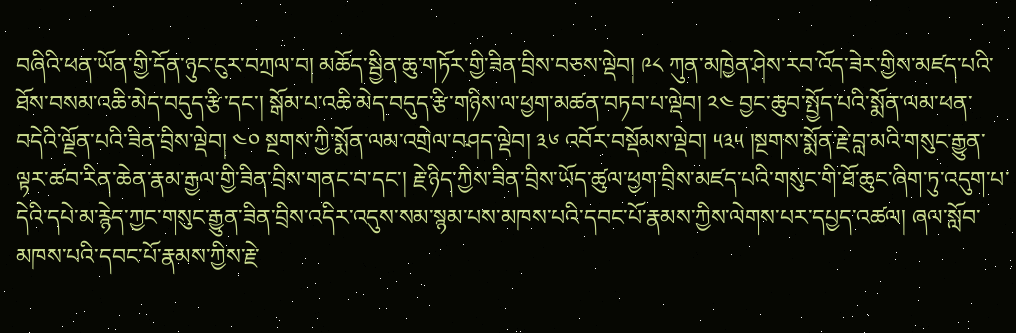བཞིའི་ཕན་ཡོན་གྱི་དོན་ཉུང་ངུར་བཀྲལ་བ། མཆོད་སྦྱིན་ཆུ་གཏོར་གྱི་ཟིན་བྲིས་བཅས་ལྡེབ། ༩༨ ཀུན་མཁྱེན་ཤེས་རབ་འོད་ཟེར་གྱིས་མཛད་པའི་ཐོས་བསམ་འཆི་མེད་བདུད་རྩི་དང་། སྒོམ་པ་འཆི་མེད་བདུད་རྩི་གཉིས་ལ་ཕྱག་མཚན་བཏབ་པ་ལྡེབ། ༢༤ བྱང་ཆུབ་སྤྱོད་པའི་སྨོན་ལམ་ཕན་བདེའི་ལྗོན་པའི་ཟིན་བྲིས་ལྡེབ། ༤༠ སྔགས་ཀྱི་སྨོན་ལམ་འགྲེལ་བཤད་ལྡེབ། ༣༦ འབོར་བསྡོམས་ལྡེབ། ༥༣༥ །སྔགས་སྨོན་རྗེ་བླ་མའི་གསུང་རྒྱུན་ལྟར་ཚབ་རིན་ཆེན་རྣམ་རྒྱལ་གྱི་ཟིན་བྲིས་གནང་བ་དང་། རྗེ་ཉིད་ཀྱིས་ཟིན་བྲིས་ཡོད་ཚུལ་ཕྱག་བྲིས་མཛད་པའི་གསུང་གི་ཐོ་ཆུང་ཞིག་ཏུ་འདུག་པ་དེའི་དཔེ་མ་རྙེད་ཀྱང་གསུང་རྒྱུན་ཟིན་བྲིས་འདིར་འདུས་སམ་སྙམ་པས་མཁས་པའི་དབང་པོ་རྣམས་ཀྱིས་ལེགས་པར་དཔྱད་འཚལ། ཞལ་སློབ་མཁས་པའི་དབང་པོ་རྣམས་ཀྱིས་རྗེ་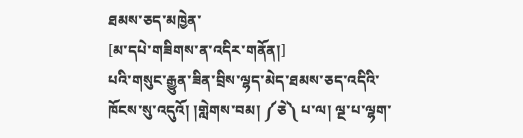ཐམས་ཅད་མཁྱེན་
[མ་དཔེ་གཟིགས་ན་འདིར་གནོན།]
པའི་གསུང་རྒྱུན་ཟིན་བྲིས་ལྷད་མེད་ཐམས་ཅད་འདིའི་ཁོངས་སུ་འདུའོ། །གླེགས་བམ། ༼ཅེ༽ པ་ལ། ལྔ་པ་ལྷག་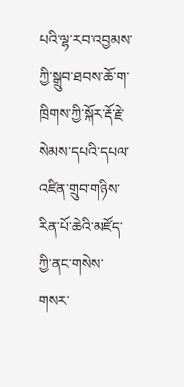པའི་ལྷ་རབ་འབྱམས་ཀྱི་སྒྲུབ་ཐབས་ཆོ་ག་ཁྲིགས་ཀྱི་སྐོར་རྡོ་རྗེ་སེམས་དཔའི་དཔལ་འཛིན་གྲུབ་གཉིས་རིན་པོ་ཆེའི་མཛོད་ཀྱི་ནང་གསེས་གསར་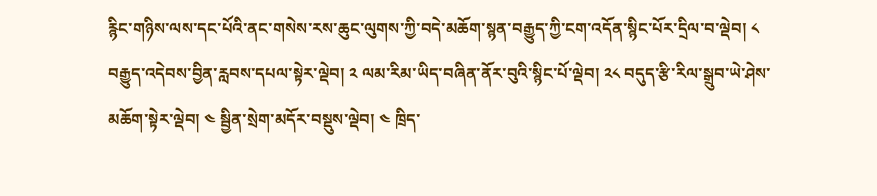རྙིང་གཉིས་ལས་དང་པོའི་ནང་གསེས་རས་ཆུང་ལུགས་ཀྱི་བདེ་མཆོག་སྙན་བརྒྱུད་ཀྱི་ངག་འདོན་སྙིང་པོར་དྲིལ་བ་ལྡེབ། ༨ བརྒྱུད་འདེབས་བྱིན་རླབས་དཔལ་སྟེར་ལྡེབ། ༢ ལམ་རིམ་ཡིད་བཞིན་ནོར་བུའི་སྙིང་པོ་ལྡེབ། ༢༨ བདུད་རྩི་རིལ་སྒྲུབ་ཡེ་ཤེས་མཆོག་སྟེར་ལྡེབ། ༤ སྦྱིན་སྲེག་མདོར་བསྡུས་ལྡེབ། ༤ ཁྲིད་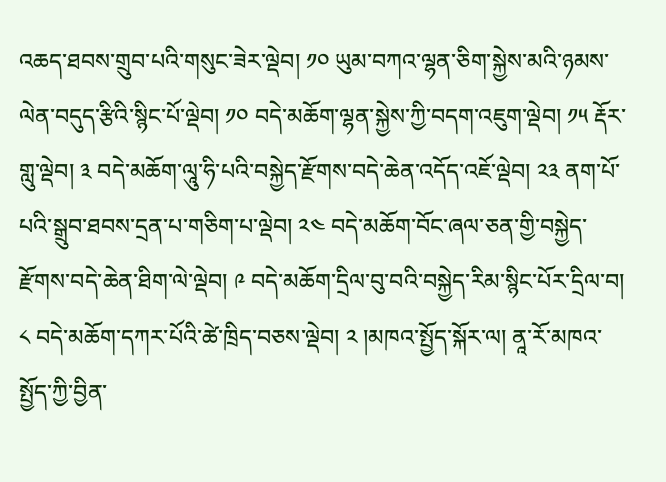འཆད་ཐབས་གྲུབ་པའི་གསུང་ཟེར་ལྡེབ། ༡༠ ཡུམ་བཀའ་ལྷན་ཅིག་སྐྱེས་མའི་ཉམས་ལེན་བདུད་རྩིའི་སྙིང་པོ་ལྡེབ། ༡༠ བདེ་མཆོག་ལྷན་སྐྱེས་ཀྱི་བདག་འཇུག་ལྡེབ། ༡༥ རྡོར་གླུ་ལྡེབ། ༣ བདེ་མཆོག་ལཱུ་ཧི་པའི་བསྐྱེད་རྫོགས་བདེ་ཆེན་འདོད་འཇོ་ལྡེབ། ༢༣ ནག་པོ་པའི་སྒྲུབ་ཐབས་དྲན་པ་གཅིག་པ་ལྡེབ། ༢༤ བདེ་མཆོག་བོང་ཞལ་ཅན་གྱི་བསྐྱེད་རྫོགས་བདེ་ཆེན་ཐིག་ལེ་ལྡེབ། ༩ བདེ་མཆོག་དྲིལ་བུ་བའི་བསྐྱེད་རིམ་སྙིང་པོར་དྲིལ་བ། ༨ བདེ་མཆོག་དཀར་པོའི་ཚེ་ཁྲིད་བཅས་ལྡེབ། ༢ །མཁའ་སྤྱོད་སྐོར་ལ། ནཱ་རོ་མཁའ་སྤྱོད་ཀྱི་བྱིན་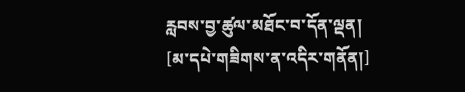རླབས་བྱ་ཚུལ་མཐོང་བ་དོན་ལྡན།
[མ་དཔེ་གཟིགས་ན་འདིར་གནོན།]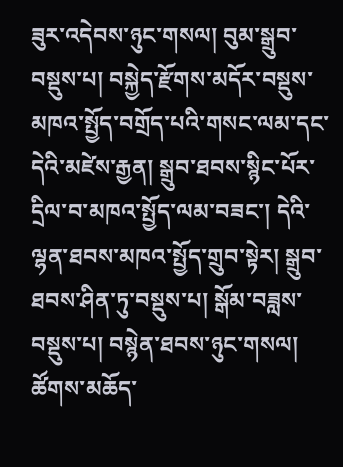ཟུར་འདེབས་ཉུང་གསལ། བུམ་སྒྲུབ་བསྡུས་པ། བསྐྱེད་རྫོགས་མདོར་བསྡུས་མཁའ་སྤྱོད་བགྲོད་པའི་གསང་ལམ་དང་དེའི་མཛེས་རྒྱན། སྒྲུབ་ཐབས་སྙིང་པོར་དྲིལ་བ་མཁའ་སྤྱོད་ལམ་བཟང་། དེའི་ལྷན་ཐབས་མཁའ་སྤྱོད་གྲུབ་སྟེར། སྒྲུབ་ཐབས་ཤིན་ཏུ་བསྡུས་པ། སྒོམ་བཟླས་བསྡུས་པ། བསྙེན་ཐབས་ཉུང་གསལ། ཚོགས་མཆོད་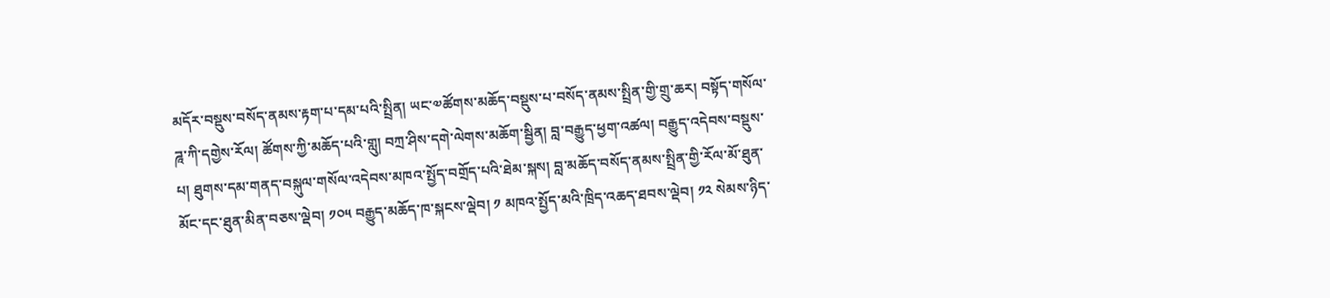མདོར་བསྡུས་བསོད་ནམས་རྟག་པ་དམ་པའི་སྤྲིན། ཡང་༧ཚོགས་མཆོད་བསྡུས་པ་བསོད་ནམས་སྤྲིན་གྱི་གྲུ་ཆར། བསྟོད་གསོལ་ཌཱ་ཀི་དགྱེས་རོལ། ཚོགས་ཀྱི་མཆོད་པའི་གླུ། བཀྲ་ཤིས་དགེ་ལེགས་མཆོག་སྦྱིན། བླ་བརྒྱུད་ཕྱག་འཚལ། བརྒྱུད་འདེབས་བསྡུས་པ། ཐུགས་དམ་གནད་བསྐུལ་གསོལ་འདེབས་མཁའ་སྤྱོད་བགྲོད་པའི་ཐེམ་སྐས། བླ་མཆོད་བསོད་ནམས་སྤྲིན་གྱི་རོལ་མོ་ཐུན་མོང་དང་ཐུན་མིན་བཅས་ལྡེབ། ༡༠༥ བརྒྱུད་མཆོད་ཁ་སྐངས་ལྡེབ། ༡ མཁའ་སྤྱོད་མའི་ཁྲིད་འཆད་ཐབས་ལྡེབ། ༡༢ སེམས་ཉིད་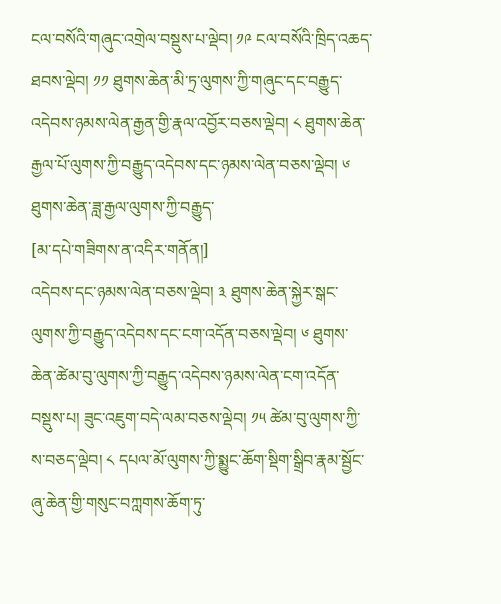ངལ་བསོའི་གཞུང་འགྲེལ་བསྡུས་པ་ལྡེབ། ༡༩ ངལ་བསོའི་ཁྲིད་འཆད་ཐབས་ལྡེབ། ༡༡ ཐུགས་ཆེན་མི་ཏྲ་ལུགས་ཀྱི་གཞུང་དང་བརྒྱུད་འདེབས་ཉམས་ལེན་རྒྱན་གྱི་རྣལ་འབྱོར་བཅས་ལྡེབ། ༨ ཐུགས་ཆེན་རྒྱལ་པོ་ལུགས་ཀྱི་བརྒྱུད་འདེབས་དང་ཉམས་ལེན་བཅས་ལྡེབ། ༦ ཐུགས་ཆེན་ཟླ་རྒྱལ་ལུགས་ཀྱི་བརྒྱུད་
[མ་དཔེ་གཟིགས་ན་འདིར་གནོན།]
འདེབས་དང་ཉམས་ལེན་བཅས་ལྡེབ། ༣ ཐུགས་ཆེན་སྐྱེར་སྒང་ལུགས་ཀྱི་བརྒྱུད་འདེབས་དང་ངག་འདོན་བཅས་ལྡེབ། ༦ ཐུགས་ཆེན་ཚེམ་བུ་ལུགས་ཀྱི་བརྒྱུད་འདེབས་ཉམས་ལེན་ངག་འདོན་བསྡུས་པ། ཟུང་འཇུག་བདེ་ལམ་བཅས་ལྡེབ། ༡༥ ཚེམ་བུ་ལུགས་ཀྱི་ས་བཅད་ལྡེབ། ༨ དཔལ་མོ་ལུགས་ཀྱི་སྨྱུང་ཆོག་སྡིག་སྒྲིབ་རྣམ་སྦྱོང་ཞུ་ཆེན་གྱི་གསུང་བཀླགས་ཆོག་ཏུ་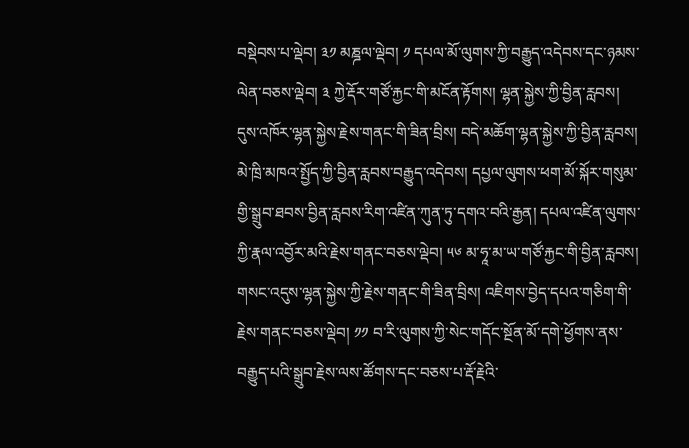བསྡེབས་པ་ལྡེབ། ༣༡ མཎྜལ་ལྡེབ། ༡ དཔལ་མོ་ལུགས་ཀྱི་བརྒྱུད་འདེབས་དང་ཉམས་ལེན་བཅས་ལྡེབ། ༣ ཀྱེ་རྡོར་གཙོ་རྐྱང་གི་མངོན་རྟོགས། ལྷན་སྐྱེས་ཀྱི་བྱིན་རླབས། དུས་འཁོར་ལྷན་སྐྱེས་རྗེས་གནང་གི་ཟིན་བྲིས། བདེ་མཆོག་ལྷན་སྐྱེས་ཀྱི་བྱིན་རླབས། མེ་ཁྲི་མཁའ་སྤྱོད་ཀྱི་བྱིན་རླབས་བརྒྱུད་འདེབས། དཔྱལ་ལུགས་ཕག་མོ་སྐོར་གསུམ་གྱི་སྒྲུབ་ཐབས་བྱིན་རླབས་རིག་འཛིན་ཀུན་ཏུ་དགའ་བའི་རྒྱན། དཔལ་འཛིན་ལུགས་ཀྱི་རྣལ་འབྱོར་མའི་རྗེས་གནང་བཅས་ལྡེབ། ༥༦ མ་ཧཱ་མ་ཡ་གཙོ་རྐྱང་གི་བྱིན་རླབས། གསང་འདུས་ལྷན་སྐྱེས་ཀྱི་རྗེས་གནང་གི་ཟིན་བྲིས། འཇིགས་བྱེད་དཔའ་གཅིག་གི་རྗེས་གནང་བཅས་ལྡེབ། ༡༡ བ་རི་ལུགས་ཀྱི་སེང་གདོང་སྔོན་མོ་དགེ་ཕྱོགས་ནས་བརྒྱུད་པའི་སྒྲུབ་རྗེས་ལས་ཚོགས་དང་བཅས་པ་རྡོ་རྗེའི་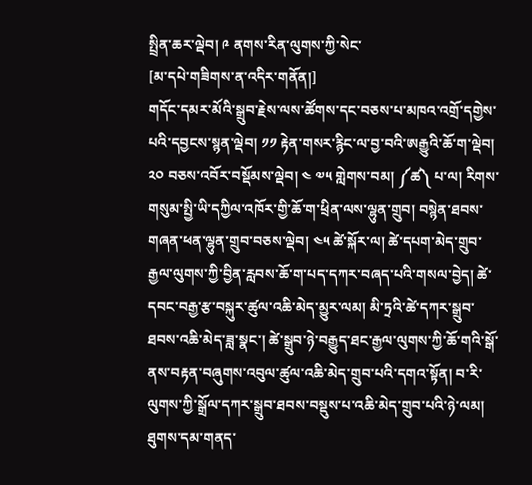སྤྲིན་ཆར་ལྡེབ། ༩ ནགས་རིན་ལུགས་ཀྱི་སེང་
[མ་དཔེ་གཟིགས་ན་འདིར་གནོན།]
གདོང་དམར་མོའི་སྒྲུབ་རྗེས་ལས་ཚོགས་དང་བཅས་པ་མཁའ་འགྲོ་དགྱེས་པའི་དབྱངས་སྙན་ལྡེབ། ༡༡ རྟེན་གསར་རྙིང་ལ་བྱ་བའི་ཨརྒྱུའི་ཆོ་ག་ལྡེབ། ༢༠ བཅས་འབོར་བསྡོམས་ལྡེབ། ༤ ༧༥ གླེགས་བམ། ༼ཚ༽ པ་ལ། རིགས་གསུམ་སྤྱི་ཡི་དཀྱིལ་འཁོར་གྱི་ཆོ་ག་ཕྲིན་ལས་ལྷུན་གྲུབ། བསྙེན་ཐབས་གཞན་ཕན་ལྷུན་གྲུབ་བཅས་ལྡེབ། ༤༥ ཚེ་སྐོར་ལ། ཚེ་དཔག་མེད་གྲུབ་རྒྱལ་ལུགས་ཀྱི་བྱིན་རླབས་ཆོ་ག་པད་དཀར་བཞད་པའི་གསལ་བྱེད། ཚེ་དབང་བརྒྱ་རྩ་བསྐུར་ཚུལ་འཆི་མེད་མྱུར་ལམ། མི་ཏྲའི་ཚེ་དཀར་སྒྲུབ་ཐབས་འཆི་མེད་ཟླ་སྣང་། ཚེ་སྒྲུབ་ཉེ་བརྒྱུད་ཐང་རྒྱལ་ལུགས་ཀྱི་ཆོ་གའི་སྒོ་ནས་བརྟན་བཞུགས་འབུལ་ཚུལ་འཆི་མེད་གྲུབ་པའི་དགའ་སྟོན། བ་རི་ལུགས་ཀྱི་སྒྲོལ་དཀར་སྒྲུབ་ཐབས་བསྡུས་པ་འཆི་མེད་གྲུབ་པའི་ཉེ་ལམ། ཐུགས་དམ་གནད་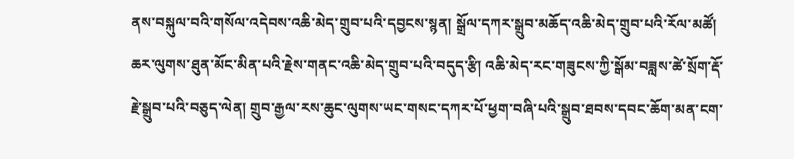ནས་བསྐུལ་བའི་གསོལ་འདེབས་འཆི་མེད་གྲུབ་པའི་དབྱངས་སྙན། སྒྲོལ་དཀར་སྒྲུབ་མཆོད་འཆི་མེད་གྲུབ་པའི་རོལ་མཚོ། ཆར་ལུགས་ཐུན་མོང་མིན་པའི་རྗེས་གནང་འཆི་མེད་གྲུབ་པའི་བདུད་རྩི། འཆི་མེད་རང་གཟུངས་ཀྱི་སྒོམ་བཟླས་ཚེ་སྲོག་རྡོ་རྗེ་སྒྲུབ་པའི་བཅུད་ལེན། གྲུབ་རྒྱལ་རས་ཆུང་ལུགས་ཡང་གསང་དཀར་པོ་ཕྱག་བཞི་པའི་སྒྲུབ་ཐབས་དབང་ཆོག་མན་ངག་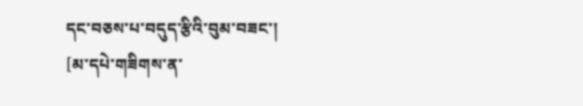དང་བཅས་པ་བདུད་རྩིའི་བུམ་བཟང་།
[མ་དཔེ་གཟིགས་ན་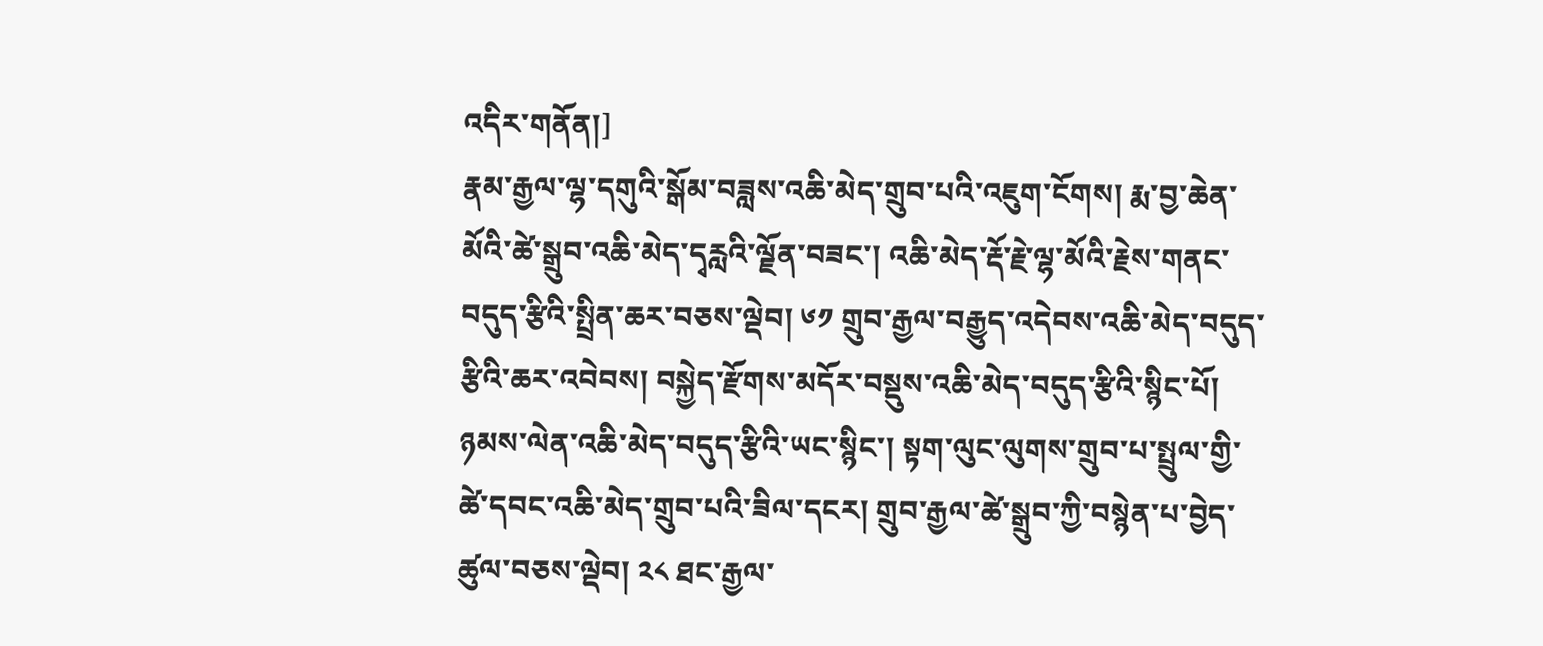འདིར་གནོན།]
རྣམ་རྒྱལ་ལྷ་དགུའི་སྒོམ་བཟླས་འཆི་མེད་གྲུབ་པའི་འཇུག་ངོགས། རྨ་བྱ་ཆེན་མོའི་ཚེ་སྒྲུབ་འཆི་མེད་དྭརླའི་ལྗོན་བཟང་། འཆི་མེད་རྡོ་རྗེ་ལྷ་མོའི་རྗེས་གནང་བདུད་རྩིའི་སྤྲིན་ཆར་བཅས་ལྡེབ། ༦༡ གྲུབ་རྒྱལ་བརྒྱུད་འདེབས་འཆི་མེད་བདུད་རྩིའི་ཆར་འབེབས། བསྐྱེད་རྫོགས་མདོར་བསྡུས་འཆི་མེད་བདུད་རྩིའི་སྙིང་པོ། ཉམས་ལེན་འཆི་མེད་བདུད་རྩིའི་ཡང་སྙིང་། སྟག་ལུང་ལུགས་གྲུབ་པ་སྤྲུལ་གྱི་ཚེ་དབང་འཆི་མེད་གྲུབ་པའི་ཟིལ་དངར། གྲུབ་རྒྱལ་ཚེ་སྒྲུབ་ཀྱི་བསྙེན་པ་བྱེད་ཚུལ་བཅས་ལྡེབ། ༢༨ ཐང་རྒྱལ་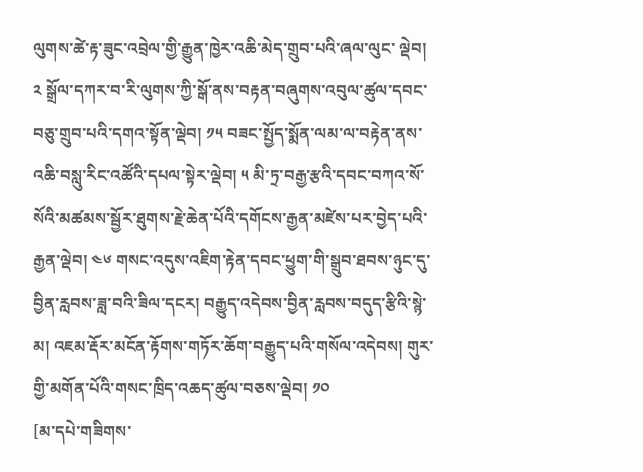ལུགས་ཚེ་རྟ་ཟུང་འབྲེལ་གྱི་རྒྱུན་ཁྱེར་འཆི་མེད་གྲུབ་པའི་ཞལ་ལུང་ ལྡེབ། ༢ སྒྲོལ་དཀར་བ་རི་ལུགས་ཀྱི་སྒོ་ནས་བརྟན་བཞུགས་འབུལ་ཚུལ་དབང་བཅུ་གྲུབ་པའི་དགའ་སྟོན་ལྡེབ། ༡༥ བཟང་སྤྱོད་སྨོན་ལམ་ལ་བརྟེན་ནས་འཆི་བསླུ་རིང་འཚོའི་དཔལ་སྟེར་ལྡེབ། ༥ མི་ཏྲ་བརྒྱ་རྩའི་དབང་བཀའ་སོ་སོའི་མཚམས་སྦྱོར་ཐུགས་རྗེ་ཆེན་པོའི་དགོངས་རྒྱན་མཛེས་པར་བྱེད་པའི་རྒྱན་ལྡེབ། ༤༦ གསང་འདུས་འཇིག་རྟེན་དབང་ཕྱུག་གི་སྒྲུབ་ཐབས་ཉུང་དུ་བྱིན་རླབས་ཟླ་བའི་ཟིལ་དངར། བརྒྱུད་འདེབས་བྱིན་རླབས་བདུད་རྩིའི་སྙེ་མ། འཇམ་རྡོར་མངོན་རྟོགས་གཏོར་ཆོག་བརྒྱུད་པའི་གསོལ་འདེབས། གུར་གྱི་མགོན་པོའི་གསང་ཁྲིད་འཆད་ཚུལ་བཅས་ལྡེབ། ༡༠
[མ་དཔེ་གཟིགས་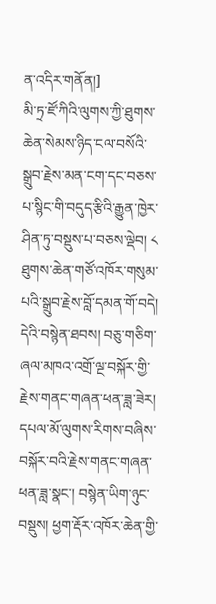ན་འདིར་གནོན།]
མི་ཏྲ་ཛོ་ཀིའི་ལུགས་ཀྱི་ཐུགས་ཆེན་སེམས་ཉིད་ངལ་བསོའི་སྒྲུབ་རྗེས་མན་ངག་དང་བཅས་པ་སྙིང་གི་བདུད་རྩིའི་རྒྱུན་ཁྱེར་ཤིན་ཏུ་བསྡུས་པ་བཅས་ལྡེབ། ༨ ཐུགས་ཆེན་གཙོ་འཁོར་གསུམ་པའི་སྒྲུབ་རྗེས་བློ་དམན་གོ་བདེ། དེའི་བསྙེན་ཐབས། བཅུ་གཅིག་ཞལ་མཁའ་འགྲོ་ལྔ་བསྐོར་གྱི་རྗེས་གནང་གཞན་ཕན་ཟླ་ཟེར། དཔལ་མོ་ལུགས་རིགས་བཞིས་བསྐོར་བའི་རྗེས་གནང་གཞན་ཕན་ཟླ་སྣང་། བསྙེན་ཡིག་ཉུང་བསྡུས། ཕྱག་རྡོར་འཁོར་ཆེན་གྱི་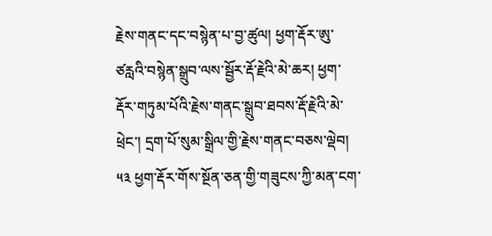རྗེས་གནང་དང་བསྙེན་པ་བྱ་ཚུལ། ཕྱག་རྡོར་ཨུ་ཙརླའི་བསྙེན་སྒྲུབ་ལས་སྦྱོར་རྡོ་རྗེའི་མེ་ཆར། ཕྱག་རྡོར་གཏུམ་པོའི་རྗེས་གནང་སྒྲུབ་ཐབས་རྡོ་རྗེའི་མེ་ཕྲེང་། དྲག་པོ་སུམ་སྒྲིལ་གྱི་རྗེས་གནང་བཅས་ལྡེབ། ༥༣ ཕྱག་རྡོར་གོས་སྔོན་ཅན་གྱི་གཟུངས་ཀྱི་མན་ངག་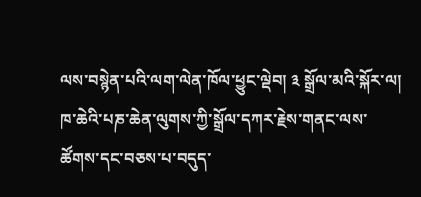ལས་བསྙེན་པའི་ལག་ལེན་ཁོལ་ཕྱུང་ལྡེབ། ༣ སྒྲོལ་མའི་སྐོར་ལ། ཁ་ཆེའི་པཎ་ཆེན་ལུགས་ཀྱི་སྒྲོལ་དཀར་རྗེས་གནང་ལས་ཚོགས་དང་བཅས་པ་བདུད་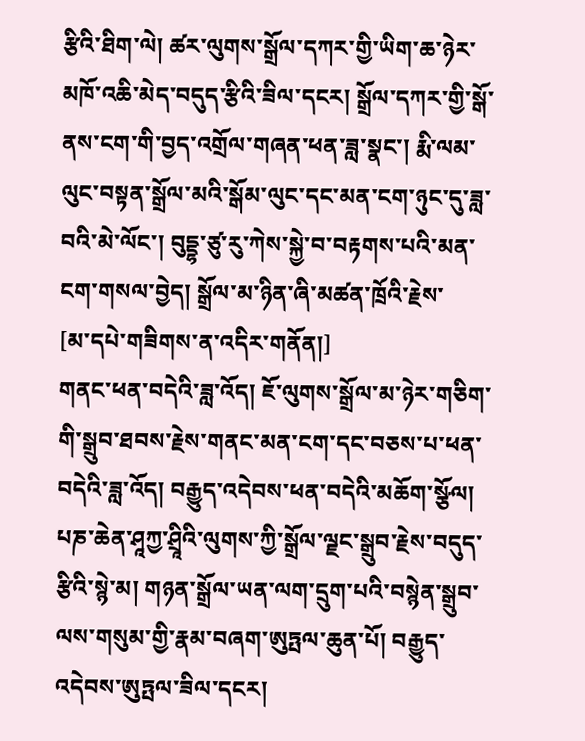རྩིའི་ཐིག་ལེ། ཚར་ལུགས་སྒྲོལ་དཀར་གྱི་ཡིག་ཆ་ཉེར་མཁོ་འཆི་མེད་བདུད་རྩིའི་ཟིལ་དངར། སྒྲོལ་དཀར་གྱི་སྒོ་ནས་ངག་གི་བྱད་འགྲོལ་གཞན་ཕན་ཟླ་སྣང་། རྨི་ལམ་ལུང་བསྟན་སྒྲོལ་མའི་སྒོམ་ལུང་དང་མན་ངག་ཉུང་དུ་ཟླ་བའི་མེ་ལོང་། བུདྡྷ་ཙུ་རུ་ཀེས་སྐྱེ་བ་བརྟགས་པའི་མན་ངག་གསལ་བྱེད། སྒྲོལ་མ་ཉིན་ཞི་མཚན་ཁྲོའི་རྗེས་
[མ་དཔེ་གཟིགས་ན་འདིར་གནོན།]
གནང་ཕན་བདེའི་ཟླ་འོད། ཇོ་ལུགས་སྒྲོལ་མ་ཉེར་གཅིག་གི་སྒྲུབ་ཐབས་རྗེས་གནང་མན་ངག་དང་བཅས་པ་ཕན་བདེའི་ཟླ་འོད། བརྒྱུད་འདེབས་ཕན་བདེའི་མཆོག་སྩོལ། པཎ་ཆེན་ཤཱཀྱ་ཤྲཱིའི་ལུགས་ཀྱི་སྒྲོལ་ལྗང་སྒྲུབ་རྗེས་བདུད་རྩིའི་སྙེ་མ། གཉན་སྒྲོལ་ཡན་ལག་དྲུག་པའི་བསྙེན་སྒྲུབ་ལས་གསུམ་གྱི་རྣམ་བཞག་ཨུཏྤལ་ཆུན་པོ། བརྒྱུད་འདེབས་ཨུཏྤལ་ཟིལ་དངར།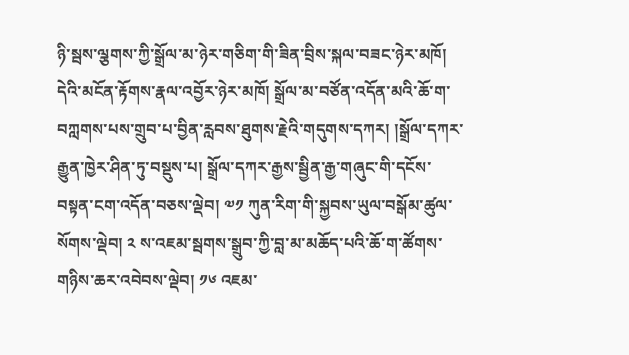ཉི་སྦས་ལྕགས་ཀྱི་སྒྲོལ་མ་ཉེར་གཅིག་གི་ཟིན་བྲིས་སྐལ་བཟང་ཉེར་མཁོ། དེའི་མངོན་རྟོགས་རྣལ་འབྱོར་ཉེར་མཁོ། སྒྲོལ་མ་བཙོན་འདོན་མའི་ཆོ་ག་བཀླགས་པས་གྲུབ་པ་བྱིན་རླབས་ཐུགས་རྗེའི་གདུགས་དཀར། །སྒྲོལ་དཀར་རྒྱུན་ཁྱེར་ཤིན་ཏུ་བསྡུས་པ། སྒྲོལ་དཀར་རྒྱས་སྦྱིན་རྒྱ་གཞུང་གི་དངོས་བསྟན་ངག་འདོན་བཅས་ལྡེབ། ༧༡ ཀུན་རིག་གི་སྐྱབས་ཡུལ་བསྒོམ་ཚུལ་སོགས་ལྡེབ། ༢ ས་འཇམ་སྦགས་སྒྲུབ་ཀྱི་བླ་མ་མཆོད་པའི་ཆོ་ག་ཚོགས་གཉིས་ཆར་འབེབས་ལྡེབ། ༡༦ འཇམ་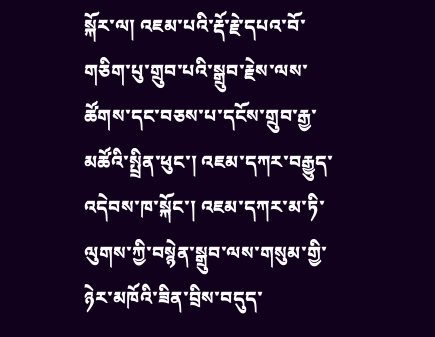སྐོར་ལ། འཇམ་པའི་རྡོ་རྗེ་དཔའ་བོ་གཅིག་པུ་གྲུབ་པའི་སྒྲུབ་རྗེས་ལས་ཚོགས་དང་བཅས་པ་དངོས་གྲུབ་རྒྱ་མཚོའི་སྤྲིན་ཕུང་། འཇམ་དཀར་བརྒྱུད་འདེབས་ཁ་སྐོང་། འཇམ་དཀར་མ་ཏི་ལུགས་ཀྱི་བསྙེན་སྒྲུབ་ལས་གསུམ་གྱི་ཉེར་མཁོའི་ཟིན་བྲིས་བདུད་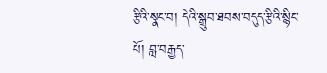རྩིའི་སྣང་བ། དེའི་སྒྲུབ་ཐབས་བདུད་རྩིའི་སྙིང་པོ། བླ་བརྒྱད་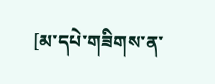[མ་དཔེ་གཟིགས་ན་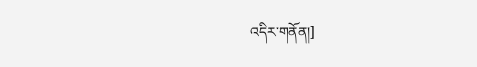འདིར་གནོན།]